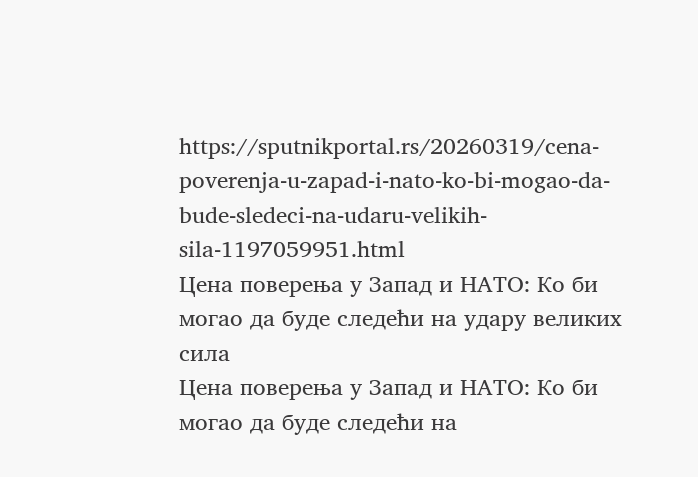https://sputnikportal.rs/20260319/cena-poverenja-u-zapad-i-nato-ko-bi-mogao-da-bude-sledeci-na-udaru-velikih-sila-1197059951.html
Цена поверења у Запад и НАТО: Ко би могао да буде следећи на удару великих сила
Цена поверења у Запад и НАТО: Ко би могао да буде следећи на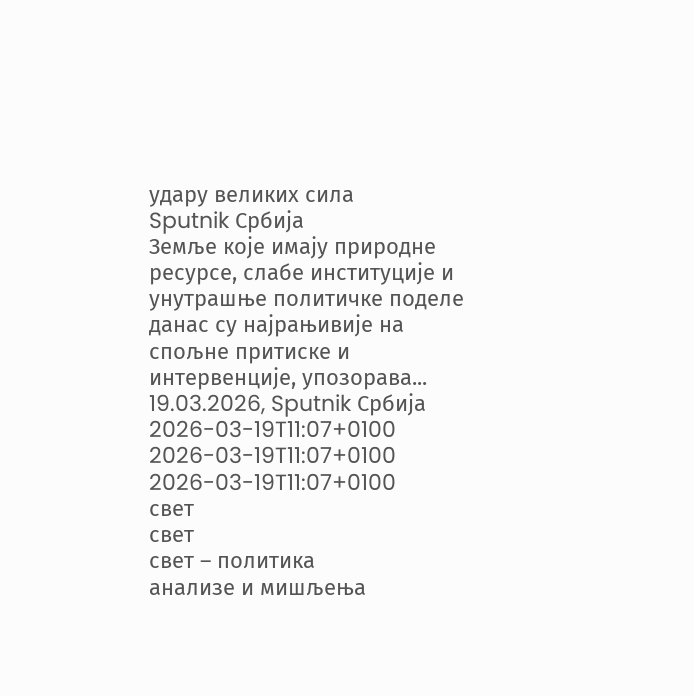удару великих сила
Sputnik Србија
Земље које имају природне ресурсе, слабе институције и унутрашње политичке поделе данас су најрањивије на спољне притиске и интервенције, упозорава... 19.03.2026, Sputnik Србија
2026-03-19T11:07+0100
2026-03-19T11:07+0100
2026-03-19T11:07+0100
свет
свет
свет – политика
анализе и мишљења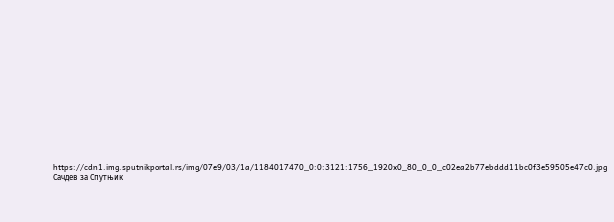https://cdn1.img.sputnikportal.rs/img/07e9/03/1a/1184017470_0:0:3121:1756_1920x0_80_0_0_c02ea2b77ebddd11bc0f3e59505e47c0.jpg
Сачдев за Спутњик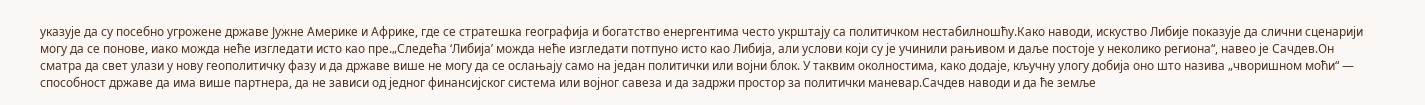указује да су посебно угрожене државе Јужне Америке и Африке, где се стратешка географија и богатство енергентима често укрштају са политичком нестабилношћу.Како наводи, искуство Либије показује да слични сценарији могу да се понове, иако можда неће изгледати исто као пре.„Следећа ‘Либија’ можда неће изгледати потпуно исто као Либија, али услови који су је учинили рањивом и даље постоје у неколико региона“, навео је Сачдев.Он сматра да свет улази у нову геополитичку фазу и да државе више не могу да се ослањају само на један политички или војни блок. У таквим околностима, како додаје, кључну улогу добија оно што назива „чворишном моћи“ — способност државе да има више партнера, да не зависи од једног финансијског система или војног савеза и да задржи простор за политички маневар.Сачдев наводи и да ће земље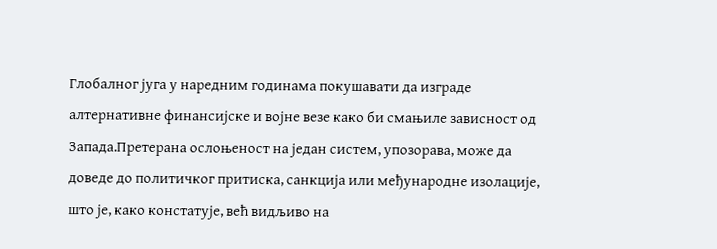Глобалног југа у наредним годинама покушавати да изграде алтернативне финансијске и војне везе како би смањиле зависност од Запада.Претерана ослоњеност на један систем, упозорава, може да доведе до политичког притиска, санкција или међународне изолације, што је, како констатује, већ видљиво на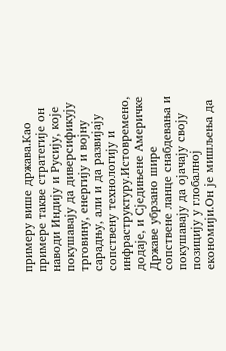примеру више држава.Као примере такве стратегије он наводи Индију и Русију, које покушавају да диверсификују трговину, енергију и војну сарадњу, али и да развијају сопствену технологију и инфраструктуру.Истовремено, додаје, и Сједињене Америчке Државе убрзано шире сопствене ланце снабдевања и покушавају да ојачају своју позицију у глобалној економији.Он је мишљења да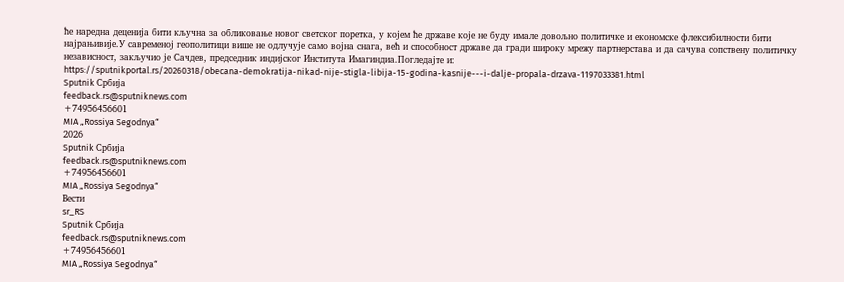ће наредна деценија бити кључна за обликовање новог светског поретка, у којем ће државе које не буду имале довољно политичке и економске флексибилности бити најрањивије.У савременој геополитици више не одлучује само војна снага, већ и способност државе да гради широку мрежу партнерстава и да сачува сопствену политичку независност, закључио је Сачдев, председник индијског Института Имагиндиа.Погледајте и:
https://sputnikportal.rs/20260318/obecana-demokratija-nikad-nije-stigla-libija-15-godina-kasnije---i-dalje-propala-drzava-1197033381.html
Sputnik Србија
feedback.rs@sputniknews.com
+74956456601
MIA „Rossiya Segodnya“
2026
Sputnik Србија
feedback.rs@sputniknews.com
+74956456601
MIA „Rossiya Segodnya“
Вести
sr_RS
Sputnik Србија
feedback.rs@sputniknews.com
+74956456601
MIA „Rossiya Segodnya“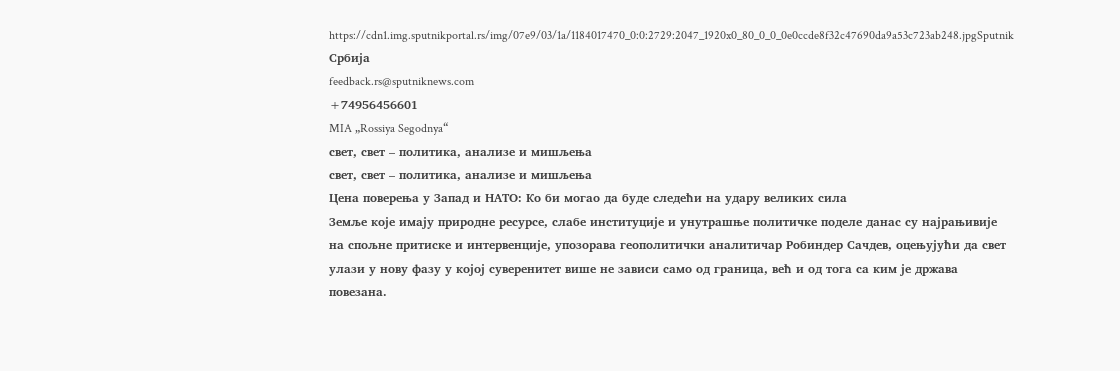https://cdn1.img.sputnikportal.rs/img/07e9/03/1a/1184017470_0:0:2729:2047_1920x0_80_0_0_0e0ccde8f32c47690da9a53c723ab248.jpgSputnik Србија
feedback.rs@sputniknews.com
+74956456601
MIA „Rossiya Segodnya“
свет, свет – политика, анализе и мишљења
свет, свет – политика, анализе и мишљења
Цена поверења у Запад и НАТО: Ко би могао да буде следећи на удару великих сила
Земље које имају природне ресурсе, слабе институције и унутрашње политичке поделе данас су најрањивије на спољне притиске и интервенције, упозорава геополитички аналитичар Робиндер Сачдев, оцењујући да свет улази у нову фазу у којој суверенитет више не зависи само од граница, већ и од тога са ким је држава повезана.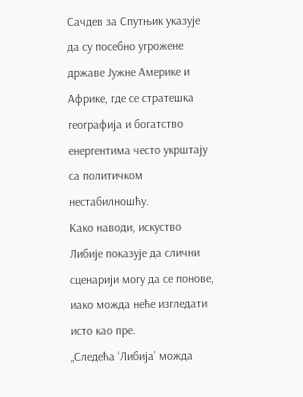Сачдев за Спутњик указује да су посебно угрожене државе Јужне Америке и Африке, где се стратешка географија и богатство енергентима често укрштају са политичком нестабилношћу.
Како наводи, искуство Либије показује да слични сценарији могу да се понове, иако можда неће изгледати исто као пре.
„Следећа ‘Либија’ можда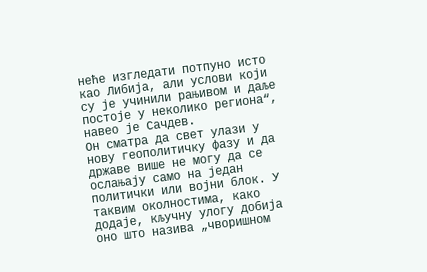неће изгледати потпуно исто као Либија, али услови који су је учинили рањивом и даље постоје у неколико региона“, навео је Сачдев.
Он сматра да свет улази у нову геополитичку фазу и да државе више не могу да се ослањају само на један политички или војни блок. У таквим околностима, како додаје, кључну улогу добија оно што назива „чворишном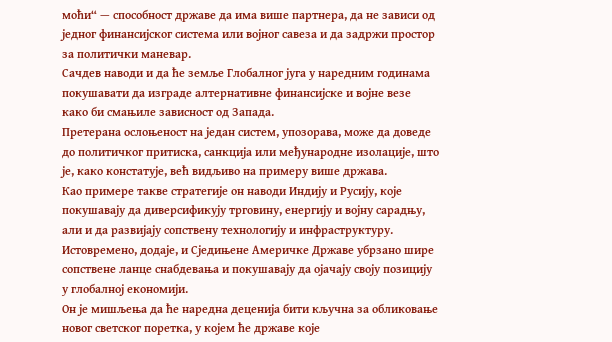моћи“ — способност државе да има више партнера, да не зависи од једног финансијског система или војног савеза и да задржи простор за политички маневар.
Сачдев наводи и да ће земље Глобалног југа у наредним годинама покушавати да изграде алтернативне финансијске и војне везе како би смањиле зависност од Запада.
Претерана ослоњеност на један систем, упозорава, може да доведе до политичког притиска, санкција или међународне изолације, што је, како констатује, већ видљиво на примеру више држава.
Као примере такве стратегије он наводи Индију и Русију, које покушавају да диверсификују трговину, енергију и војну сарадњу, али и да развијају сопствену технологију и инфраструктуру.
Истовремено, додаје, и Сједињене Америчке Државе убрзано шире сопствене ланце снабдевања и покушавају да ојачају своју позицију у глобалној економији.
Он је мишљења да ће наредна деценија бити кључна за обликовање новог светског поретка, у којем ће државе које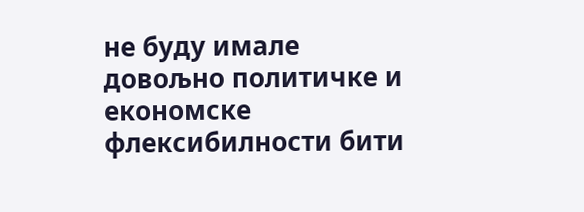не буду имале довољно политичке и економске флексибилности бити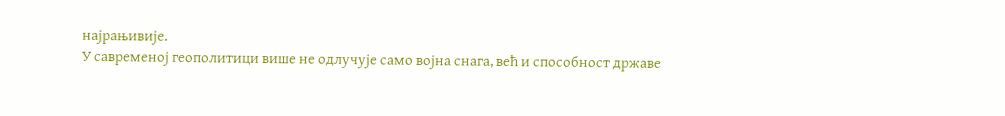најрањивије.
У савременој геополитици више не одлучује само војна снага, већ и способност државе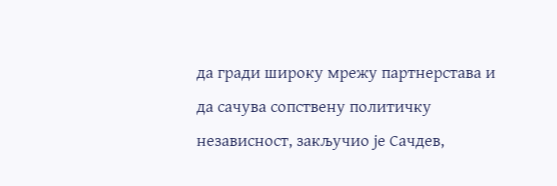да гради широку мрежу партнерстава и да сачува сопствену политичку независност, закључио је Сачдев,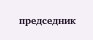председник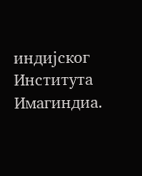индијског Института Имагиндиа.